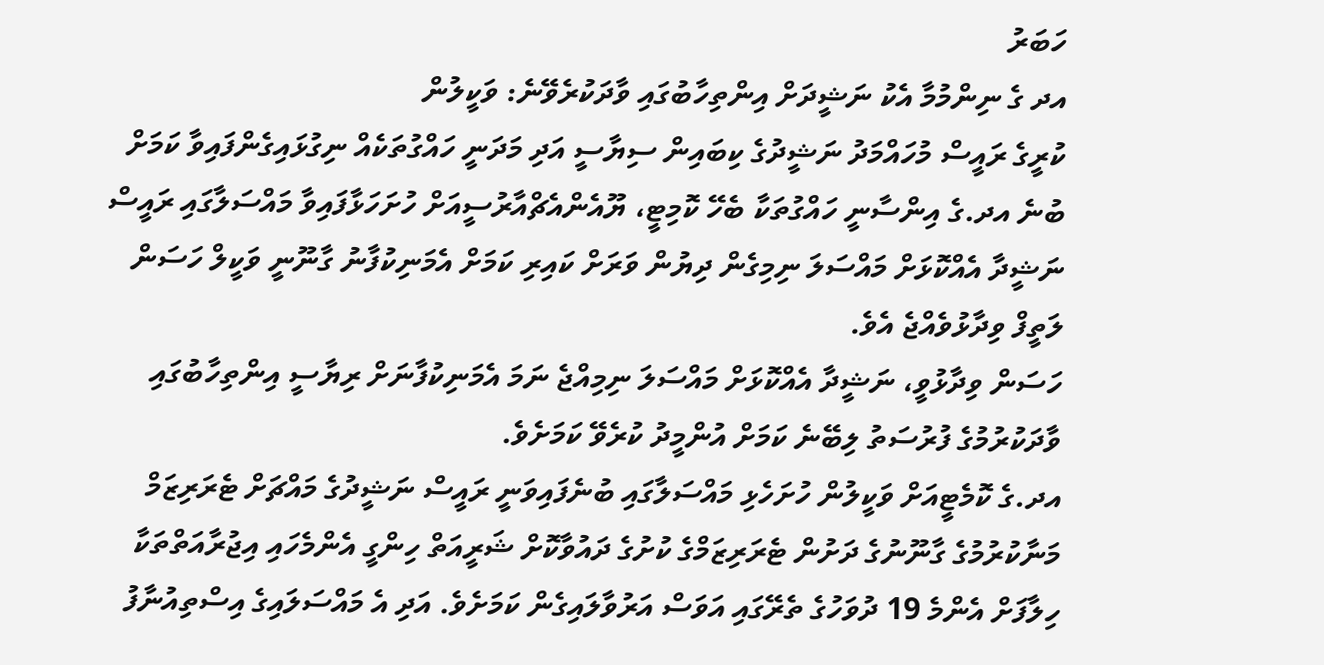ހަބަރު
އދ ގެ ނިންމުމާ އެކު ނަޝީދަށް އިންތިހާބުގައި ވާދަކުރެވޭނެ: ވަކީލުން
ކުރީގެ ރައީސް މުހައްމަދު ނަޝީދުގެ ކިބައިން ސިޔާސީ އަދި މަދަނީ ހައްގުތަކެއް ނިގުޅައިގެންފައިވާ ކަމަށް ބުނެ އދ.ގެ އިންސާނީ ހައްގުތަކާ ބެހޭ ކޮމިޓީ، ޔޫއެންއެޗްއާރުސީއަށް ހުށަހަޅާފައިވާ މައްސަލާގައި ރައީސް ނަޝީދާ އެއްކޮޅަށް މައްސަލަ ނިމިގެން ދިޔުން ވަރަށް ކައިރި ކަމަށް އެމަނިކުފާނު ގާނޫނީ ވަކީލް ހަސަން ލަތީފް ވިދާޅުވެއްޖެ އެވެ.
ހަސަން ވިދާޅުވީ، ނަޝީދާ އެއްކޮޅަށް މައްސަލަ ނިމިއްޖެ ނަމަ އެމަނިކުފާނަށް ރިޔާސީ އިންތިހާބުގައި ވާދަކުރުމުގެ ފުރުސަތު ލިބޭނެ ކަމަށް އުންމީދު ކުރެވޭ ކަމަށެވެ.
އދ.ގެ ކޮމެޓީއަށް ވަކީލުން ހުށަހެޅި މައްސަލާގައި ބުނެފައިވަނީ ރައީސް ނަޝީދުގެ މައްޗަށް ޓެރަރިޒަމް މަނާކުރުމުގެ ގާނޫނުގެ ދަށުން ޓެރަރިޒަމްގެ ކުށުގެ ދައުވާކޮށް ޝަރީއަތް ހިންގީ އެންމެހައި އިޖުރާއަތްތަކާ ހިލާފަށް އެންމެ 19 ދުވަހުގެ ތެރޭގައި އަވަސް އަރުވާލައިގެން ކަމަށެވެ. އަދި އެ މައްސަލައިގެ އިސްތިއުނާފު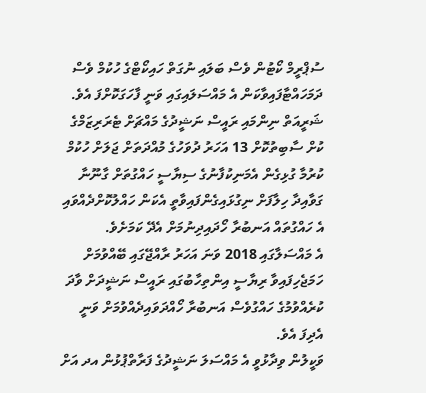ސުޕްރީމް ކޯޓުން ވެސް ބަލައި ނުގަތް ހައިކޯޓްގެ ހުކުމް ވެސް ދަމަހައްޓާފައިވާކަން އެ މައްސަލައިގައި ވަނީ ފާހަގަކޮށްފަ އެވެ. ޝަރީއަތް ނިންމައި ރައީސް ނަޝީދުގެ މައްޗަށް ޓެރަރިޒަމްގެ ކުށް ސާބިތުކޮށް 13 އަހަރު ދުވަހުގެ މުއްދަތަށް ޖަލަށް ހުކުމް ކުރުމާ ގުޅިގެން އެމަނިކުފާނުގެ ސިޔާސީ ހައްގުތަށް ގާނޫނާ ގަވާއިދާ ހިލާފަށް ނިގުޅައިގެންފައިވާތީ އެކަން ހައްލުކޮށްދެއްވައި އެ ހައްގުތައް އަނބުރާ ހޯދައިދިނުމަށް އެދޭ ކަމަށެވެ.
އެ މައްސަލާގައި 2018 ވަނަ އަހަރު ރާއްޖޭގައި ބޭއްވުމަށް ހަމަޖެހިފައިވާ ރިޔާސީ އިންތިހާބުގައި ރައީސް ނަޝީދަށް ވާދަ ކުރެއްވުމުގެ ހައްގުވެސް އަނބުރާ ހޯއްދަވައިދެއްވުމަށް ވަނީ އެދިފަ އެވެ.
ވަކީލުން ވިދާޅުވީ އެ މައްސަލަ ނަޝީދުގެ ފަރާތްޕުޅުން އދ އަށް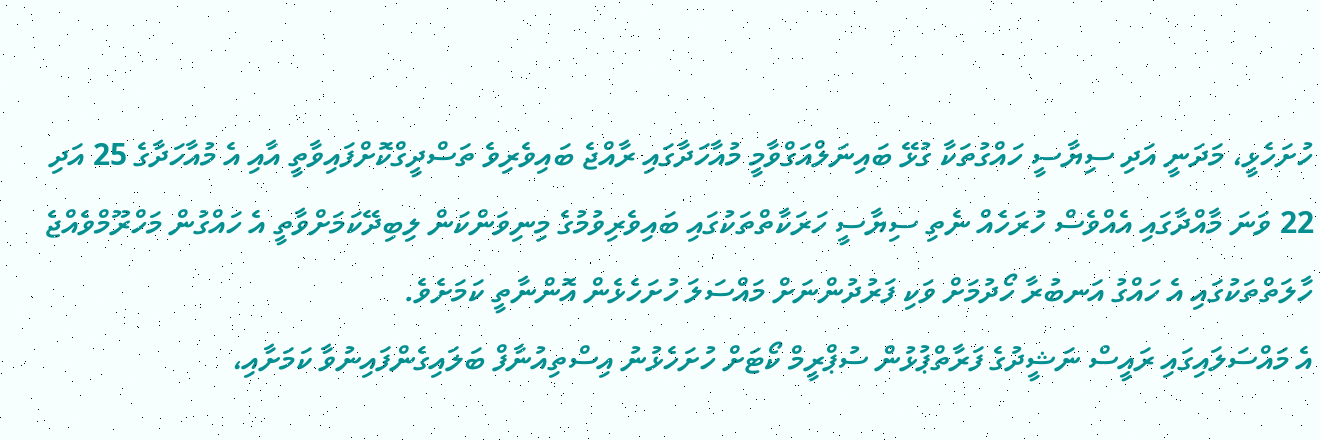ހުށަހެޅީ، މަދަނީ އަދި ސިޔާސީ ހައްގުތަކާ ގުޅޭ ބައިނަލްއަގްވާމީ މުއާހަދާގައި ރާއްޖެ ބައިވެރިވެ ތަސްދީގްކޮށްފައިވާތީ އާއި އެ މުއާހަދާގެ 25 އަދި 22 ވަނަ މާއްދާގައި އެއްވެސް ހުރަހެއް ނެތި ސިޔާސީ ހަރަކާތްތަކުގައި ބައިވެރިވުމުގެ މިނިވަންކަން ލިބިދޭކަމަށްވާތީ އެ ހައްގުން މަހްރޫމްވެއްޖެ ހާލަތްތަކުގައި އެ ހައްގު އަނބުރާ ހޯދުމަށް ވަކި ފަރުދުންނަށް މައްސަލަ ހުށަހެޅެން އޮންނާތީ ކަމަށެވެ.
އެ މައްސަލައިގައި ރައީސް ނަޝީދުގެ ފަރާތްޕުޅުން ސުޕްރީމް ކޯޓަށް ހުށަހެޅުނު އިސްތިއުނާފް ބަލައިގެންފައިނުވާ ކަމަށާއި،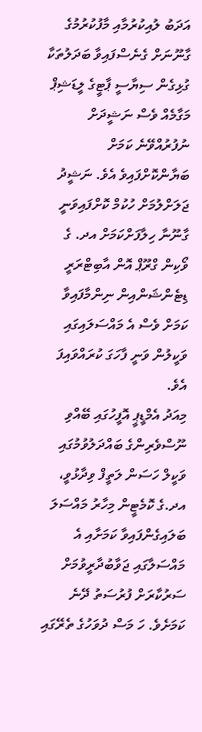އަދަބު ލުއިކުރުމާއި މާފުކުރުމުގެ ގާނޫނަށް ގެނެސްފައިވާ ބަދަލުތަކާ ގުޅިގެން ސިޔާސީ ޕާޓީގެ ލީޑަޝިޕް މަގާމެއް ވެސް ނަޝީދަށް ނުފުރުއްވޭނެ ކަމަށް ބަޔާންކޮށްފައިވެ އެވެ. ނަޝީދު ޖަލަށްލުމަށް ހުކުމް ކޮށްފައިވަނީ ގާނޫނާ ހިލާފަށްކަމަށް އދ. ގެ ވޯކިން ގްރޫޕް އޮން އާބިޓްރަރީ ޑިޓެންޝަންއިން ނިންމާފައިވާ ކަމަށް ވެސް އެ މައްސަލައިގައި ވަކީލުން ވަނީ ފާހަގަ ކުރައްވައިފަ އެވެ.
މިއަދު އެމްޑީޕީ އޮފީހުގައި ބޭއްވި ނޫސްވެރިންގެ ބައްދަލުވުމުގައި ވަކީލް ހަސަން ލަތީފް ވިދާޅުވީ، އދ.ގެ ކޮމެޓީން މިހާރު މައްސަލަ ބަލައިގެންފައިވާ ކަމަށާއި އެ މައްސަލާގައި ޖަވާބުދާރީވުމަށް ސަރުކާރަށް ފުރުސަތު ދޭނެ ކަމަށެވެ. ހަ މަސް ދުވަހުގެ ތެރޭގައި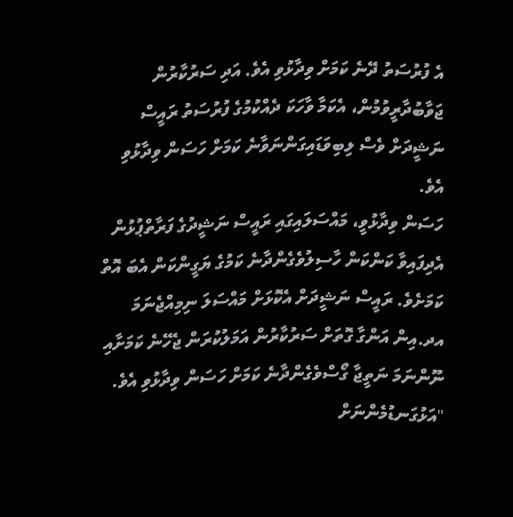އެ ފުރުސަތު ދޭނެ ކަމަށް ވިދާޅުވި އެވެ. އަދި ސަރުކާރުން ޖަވާބުދާރީވުމުން، އެކަމާ ވާހަކަ ދެއްކުމުގެ ފުރުސަތު ރައީސް ނަޝީދަށް ވެސް ލިބިވަޑައިގަންނަވާނެ ކަމަށް ހަސަން ވިދާޅުވި އެވެ.
ހަސަން ވިދާޅުވީ، މައްސަލައިގައި ރައީސް ނަޝީދުގެ ފަރާތްޕުޅުން އެދިފައިވާ ކަންކަން ހާސިލުވެގެންދާނެ ކަމުގެ ޔަގީންކަން އެބަ އޮތް ކަމަށެވެ. ރައީސް ނަޝީދަށް އެކޮޅަށް މައްސަލަ ނިމިއްޖެނަމަ އދ.އިން އަންގާ ގޮތަށް ސަރުކާރުން އަމަލުކުރަން ޖެހޭނެ ކަމަށާއި ނޫންނަމަ ނަތީޖާ ގޯސްވެގެންދާނެ ކަމަށް ހަސަން ވިދާޅުވި އެވެ.
"އަޅުގަނޑުމެންނަށް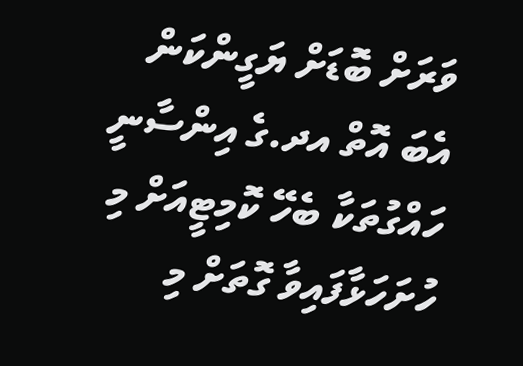ވަރަށް ބޮޑަށް ޔަގީންކަން އެބަ އޮތް އދ.ގެ އިންސާނީ ހައްގުތަކާ ބެހޭ ކޮމިޓީއަށް މި ހުށަހަޅާފައިވާ ގޮތަށް މި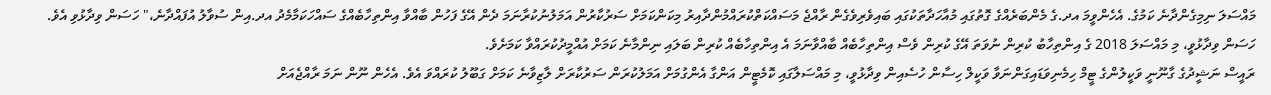މައްސަލަ ނިމިގެންދާނެ ކަމުގެ. އެހެންވީމަ އދ.ގެ މެންބަރެއްގެ ގޮތުގައި މުއާހަދާތަކުގައި ބައިވެރިވެގެން ރާއްޖެ މަސައްކަތްކުރައްމުންދާއިރު މިކަންކަމަށް ސަރުކާރުން އަމަލުނުކުރާނަމަ ދެން އޭގެ ފަހުން ބާއްވާ އިންތިހާބެއްގެ ސައްހަކަމާމެދު އދ.އިން ސުވާލު އުފައްދާނެ،" ހަސަން ވިދާޅުވި އެވެ.
ހަސަން ވިދާޅުވީ، މި މައްސަލަ 2018 ގެ އިންތިހާބު ކުރިން ނުވަތަ އޭގެ ކުރިން ވެސް އިންތިހާބެއް ބާއްވާނަމަ އެ އިންތިހާބެއް ކުރިން ބަލައި ނިންމާނެ ކަމަށް އުއްމީދުކުރައްވާ ކަމަށެވެ.
ރައީސް ނަޝީދުގެ ގާނޫނީ ވަކީލުންގެ ޓީމް ހިމެނިވަޑައިގަންނަވާ ވަކީލް ހިސާން ހުސެއިން ވިދާޅުވީ، މި މައްސަލާގައި ކޮމެޓީން އަންގާ އެންގުމަށް އަމަލުކުރަން ސަރުކާރަށް ލާޒިވާނެ ކަމަށް ގަބޫލު ކުރައްވަ އެވެ. އެހެން ނޫން ނަމަ ރާއްޖެއަށް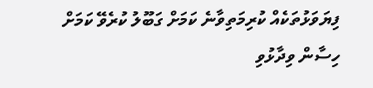ފިޔަވަޅުތަކެއް ކުރިމަތިވާނެ ކަމަށް ގަބޫލު ކުރެވޭ ކަމަށް ހިސާން ވިދާޅުވި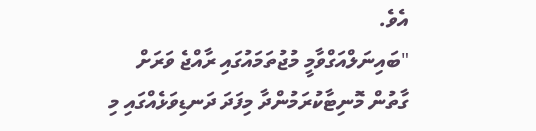އެވެ.
"ބައިނަލްއަގްވާމީ މުޖުތަމައުގައި ރާއްޖެ ވަރަށް ގާތުން މޮނިޓާކުރަމުންދާ މިފަދަ ދަނޑިވަޅެއްގައި މި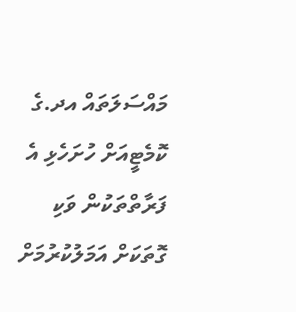މައްސަލަތައް އދ.ގެ ކޮމެޓީއަށް ހުށަހެޅި އެ ފަރާތްތަކުން ވަކި ގޮތަކަށް އަމަލުކުރުމަށް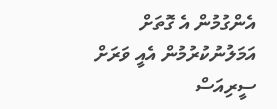އެންގުމުން އެ ގޮތަށް އަމަލުނުކުރުމުން އެއީ ވަރަށް ސީރިއަސް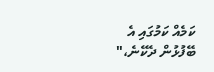ކަމެއް ކަމުގައި އެ ބޭފުޅުން ދެކޭނެ،"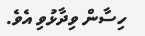ހިސާން ވިދާޅުވި އެވެ.